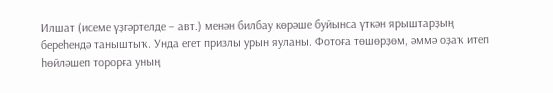Илшат (исеме үҙгәртелде – авт.) менән билбау көрәше буйынса үткән ярыштарҙың береһендә таныштыҡ. Унда егет призлы урын яуланы. Фотоға төшөрҙөм, әммә оҙаҡ итеп һөйләшеп торорға уның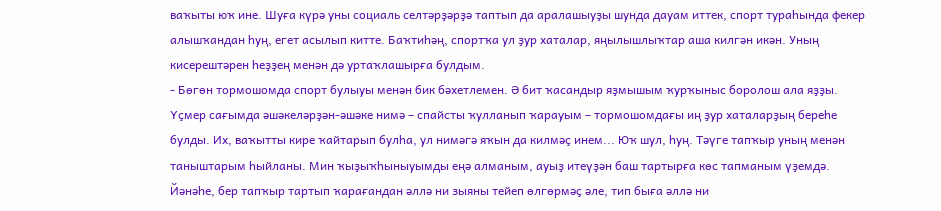ваҡыты юҡ ине. Шуға күрә уны социаль селтәрҙәрҙә таптып да аралашыуҙы шунда дауам иттек, спорт тураһында фекер алышҡандан һуң, егет асылып китте. Баҡтиһәң, спортҡа ул ҙур хаталар, яңылышлыҡтар аша килгән икән. Уның кисерештәрен һеҙҙең менән дә уртаҡлашырға булдым.
- Бөгөн тормошомда спорт булыуы менән бик бәхетлемен. Ә бит ҡасандыр яҙмышым ҡурҡыныс боролош ала яҙҙы. Үҫмер сағымда әшәкеләрҙән-әшәке нимә – спайсты ҡулланып ҡарауым – тормошомдағы иң ҙур хаталарҙың береһе булды. Их, ваҡытты кире ҡайтарып булһа, ул нимәгә яҡын да килмәҫ инем... Юҡ шул, һуң. Тәүге тапҡыр уның менән таныштарым һыйланы. Мин ҡыҙыҡһыныуымды еңә алманым, ауыҙ итеүҙән баш тартырға көс тапманым үҙемдә. Йәнәһе, бер тапҡыр тартып ҡарағандан әллә ни зыяны тейеп өлгөрмәҫ әле, тип быға әллә ни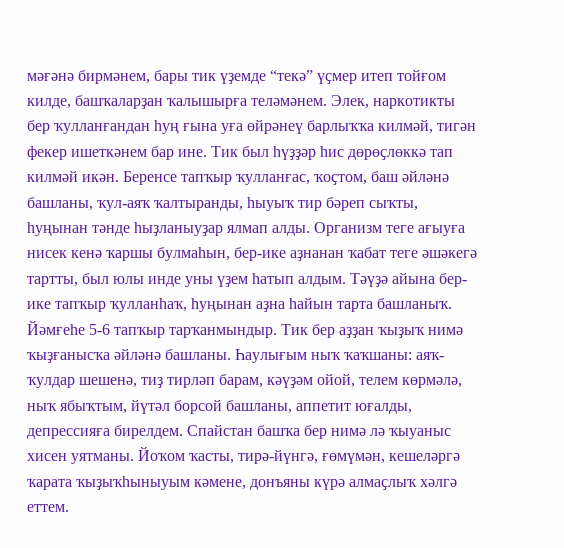мәғәнә бирмәнем, бары тик үҙемде “текә” үҫмер итеп тойғом килде, башҡаларҙан ҡалышырға теләмәнем. Элек, наркотикты бер ҡулланғандан һуң ғына уға өйрәнеү барлыҡҡа килмәй, тигән фекер ишеткәнем бар ине. Тик был һүҙҙәр һис дөрөҫлөккә тап килмәй икән. Беренсе тапҡыр ҡулланғас, ҡоҫтом, баш әйләнә башланы, ҡул-аяҡ ҡалтыранды, һыуыҡ тир бәреп сыҡты, һуңынан тәнде һыҙланыуҙар ялмап алды. Организм теге ағыуға нисек кенә ҡаршы булмаһын, бер-ике аҙнанан ҡабат теге әшәкегә тартты, был юлы инде уны үҙем һатып алдым. Тәүҙә айына бер-ике тапҡыр ҡулланһаҡ, һуңынан аҙна һайын тарта башланыҡ. Йәмғеһе 5-6 тапҡыр тарҡанмындыр. Тик бер аҙҙан ҡыҙыҡ нимә ҡыҙғанысҡа әйләнә башланы. Һаулығым ныҡ ҡаҡшаны: аяҡ-ҡулдар шешенә, тиҙ тирләп барам, кәүҙәм ойой, телем көрмәлә, ныҡ ябыҡтым, йүтәл борсой башланы, аппетит юғалды, депрессияға бирелдем. Спайстан башҡа бер нимә лә ҡыуаныс хисен уятманы. Йоҡом ҡасты, тирә-йүнгә, ғөмүмән, кешеләргә ҡарата ҡыҙыҡһыныуым кәмене, донъяны күрә алмаҫлыҡ хәлгә еттем.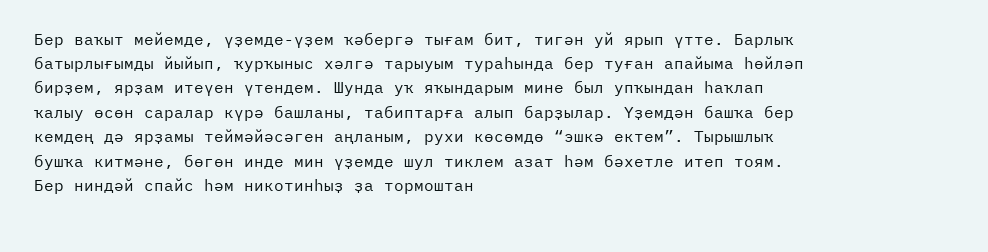Бер ваҡыт мейемде, үҙемде-үҙем ҡәбергә тығам бит, тигән уй ярып үтте. Барлыҡ батырлығымды йыйып, ҡурҡыныс хәлгә тарыуым тураһында бер туған апайыма һөйләп бирҙем, ярҙам итеүен үтендем. Шунда уҡ яҡындарым мине был упҡындан һаҡлап ҡалыу өсөн саралар күрә башланы, табиптарға алып барҙылар. Үҙемдән башҡа бер кемдең дә ярҙамы теймәйәсәген аңланым, рухи көсөмдө “эшкә ектем”. Тырышлыҡ бушҡа китмәне, бөгөн инде мин үҙемде шул тиклем азат һәм бәхетле итеп тоям. Бер ниндәй спайс һәм никотинһыҙ ҙа тормоштан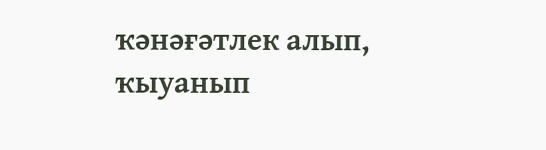ҡәнәғәтлек алып, ҡыуанып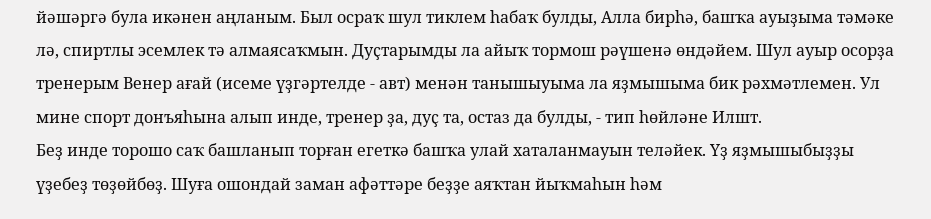йәшәргә була икәнен аңланым. Был осраҡ шул тиклем һабаҡ булды, Алла бирһә, башҡа ауыҙыма тәмәке лә, спиртлы эсемлек тә алмаясаҡмын. Дуҫтарымды ла айыҡ тормош рәүшенә өндәйем. Шул ауыр осорҙа тренерым Венер ағай (исеме үҙгәртелде - авт) менән танышыуыма ла яҙмышыма бик рәхмәтлемен. Ул мине спорт донъяһына алып инде, тренер ҙа, дуҫ та, остаз да булды, - тип һөйләне Илшт.
Беҙ инде торошо саҡ башланып торған егеткә башҡа улай хаталанмауын теләйек. Үҙ яҙмышыбыҙҙы үҙебеҙ төҙөйбөҙ. Шуға ошондай заман афәттәре беҙҙе аяҡтан йыҡмаһын һәм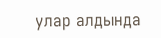улар алдында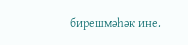бирешмәһәк ине.